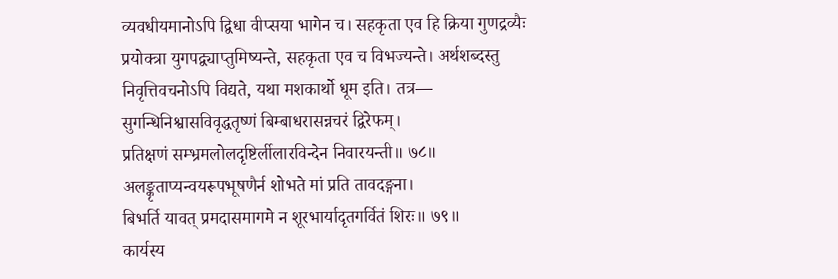व्यवधीयमानोऽपि द्विधा वीप्सया भागेन च। सहकृता एव हि क्रिया गुणद्रव्यैः प्रयोक्त्रा युगपद्व्याप्तुमिष्यन्ते, सहकृता एव च विभज्यन्ते। अर्थशब्दस्तु निवृत्तिवचनोऽपि विद्यते, यथा मशकार्थो धूम इति। तत्र—
सुगन्धिनिश्वासविवृद्धतृष्णं बिम्बाधरासन्नचरं द्विरेफम्।
प्रतिक्षणं सम्भ्रमलोलदृष्टिर्लीलारविन्देन निवारयन्ती॥ ७८॥
अलङ्कृताप्यन्वयरूपभूषणैर्न शोभते मां प्रति तावदङ्गना।
बिभर्ति यावत् प्रमदासमागमे न शूरभार्यादृतगर्वितं शिरः॥ ७९॥
कार्यस्य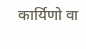कार्यिणो वा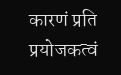कारणं प्रति प्रयोजकत्वं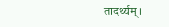तादर्थ्यम्।